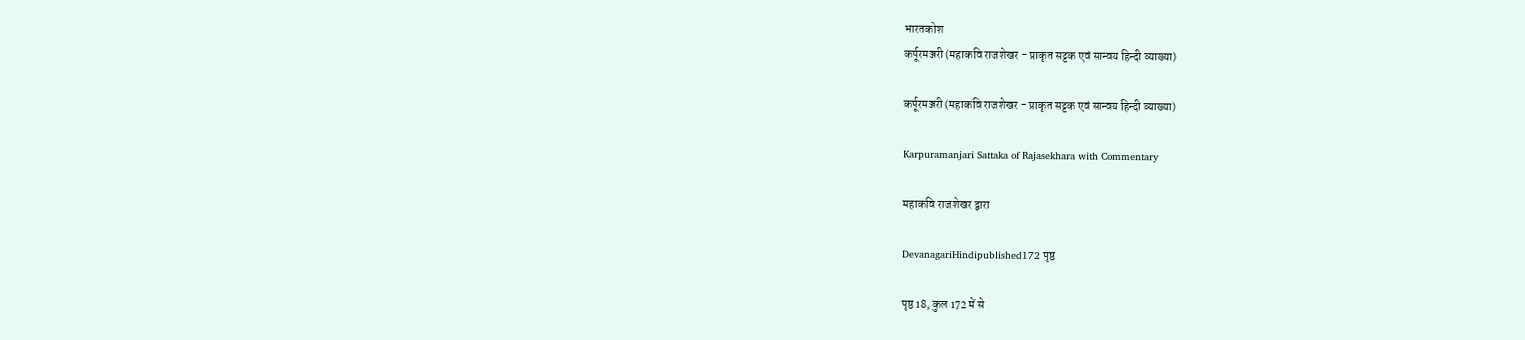भारतकोश
कर्पूरमञ्जरी (महाकवि राजशेखर - प्राकृत सट्टक एवं सान्वय हिन्दी व्याख्या)

कर्पूरमञ्जरी (महाकवि राजशेखर - प्राकृत सट्टक एवं सान्वय हिन्दी व्याख्या)

Karpuramanjari Sattaka of Rajasekhara with Commentary

महाकवि राजशेखर द्वारा

DevanagariHindipublished172 पृष्ठ

पृष्ठ 18, कुल 172 में से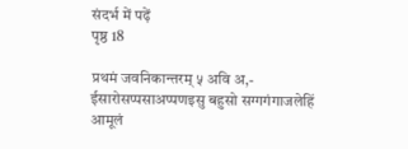संदर्भ में पढ़ें
पृष्ठ 18

प्रथमं जवनिकान्तरम् ५ अवि अ,- ईसारोसप्पसाअप्पणइसु बहुसो सग्गगंगाजलेहिं आमूलं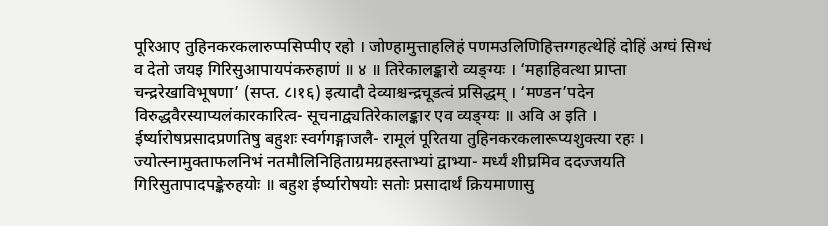पूरिआए तुहिनकरकलारुप्पसिप्पीए रहो । जोण्हामुत्ताहलिहं पणमउलिणिहित्तग्गहत्थेहिं दोहिं अग्घं सिग्धं व देतो जयइ गिरिसुआपायपंकरुहाणं ॥ ४ ॥ तिरेकालङ्कारो व्यङ्ग्यः । ‘महाहिवत्था प्राप्ता चन्द्ररेखाविभूषणा’ (सप्त. ८।१६) इत्यादौ देव्याश्चन्द्रचूडत्वं प्रसिद्धम् । ‘मण्डन’पदेन विरुद्धवैरस्याप्यलंकारकारित्व- सूचनाद्व्यतिरेकालङ्कार एव व्यङ्ग्यः ॥ अवि अ इति । ईर्ष्यारोषप्रसादप्रणतिषु बहुशः स्वर्गगङ्गाजलै- रामूलं पूरितया तुहिनकरकलारूप्यशुक्त्या रहः । ज्योत्स्नामुक्ताफलनिभं नतमौलिनिहिताग्रमग्रहस्ताभ्यां द्वाभ्या- मर्ध्यं शीघ्रमिव ददज्जयति गिरिसुतापादपङ्केरुहयोः ॥ बहुश ईर्ष्यारोषयोः सतोः प्रसादार्थं क्रियमाणासु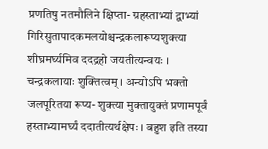प्रणतिषु नतमौलिने क्षिप्ता- ग्रहस्ताभ्यां द्वाभ्यां गिरिसुतापादकमलयोश्चन्द्रकलारूप्यशुक्त्या शीघ्रमर्घ्यमिव ददद्रहो जयतीत्यन्वयः । चन्द्रकलायाः शुक्तित्वम् । अन्योऽपि भक्तो जलपूरितया रूप्य- शुक्त्या मुक्तायुक्तं प्रणामपूर्वं हस्ताभ्यामर्घ्यं ददातीत्यर्थक्षेपः । बहुश इति तस्या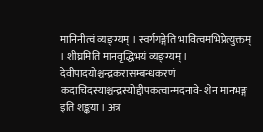मानिनीत्वं व्यङ्ग्यम् । स्वर्गगङ्गेति भावित्वमभिप्रेत्युक्तम् । शीघ्रमिति मानवृद्धिभयं व्यङ्ग्यम् । देवीपादयोश्चन्द्रकरासम्बन्धकरणं कदाचिदस्याश्चन्द्रस्योद्दीपकत्वान्मदनावे- शेन मानभङ्ग इति शङ्कया । अत्र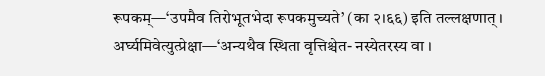रूपकम्—‘उपमैव तिरोभूतभेदा रूपकमुच्यते’ (का २।६६) इति तल्लक्षणात् । अर्घ्यमिवेत्युत्प्रेक्षा—‘अन्यथैव स्थिता वृत्तिश्चेत- नस्येतरस्य वा ।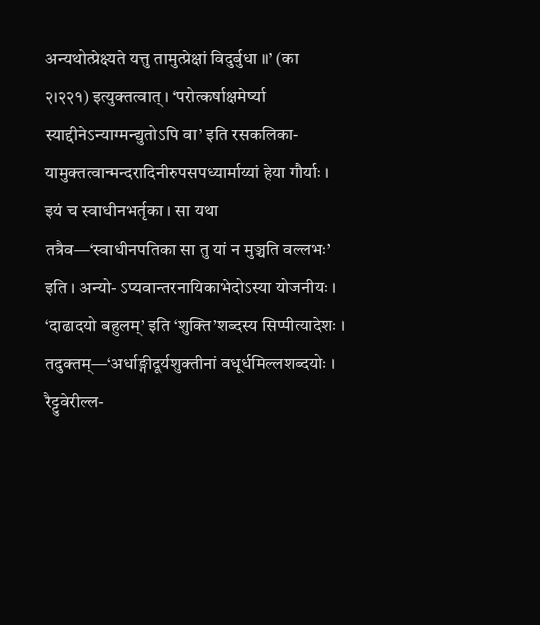अन्यथोत्प्रेक्ष्यते यत्तु तामुत्प्रेक्षां विदुर्बुधा ॥’ (का २।२२१) इत्युक्तत्वात् । ‘परोत्कर्षाक्षमेर्ष्या स्याद्दीनेऽन्याग्मन्द्युतोऽपि वा’ इति रसकलिका- यामुक्तत्वान्मन्दरादिनीरुपसपध्यार्माय्यां हेया गौर्याः । इयं च स्वाधीनभर्तृका । सा यथा तत्रैव—‘स्वाधीनपतिका सा तु यां न मुञ्चति वल्लभः’ इति । अन्यो- ऽप्यवान्तरनायिकाभेदोऽस्या योजनीयः । ‘दाढादयो बहुलम्’ इति ‘शुक्ति’शब्दस्य सिप्पीत्यादेशः । तदुक्तम्—‘अर्धाङ्गीदूर्यशुक्तीनां वधूर्धमिल्लशब्दयोः । रैट्टुवेरील्ल-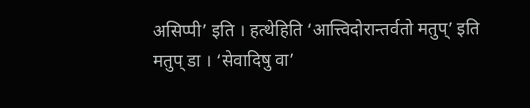असिप्पी’ इति । हत्थेहिति ‘आत्त्विदोरान्तर्वतो मतुप्’ इति मतुप् डा । ‘सेवादिषु वा’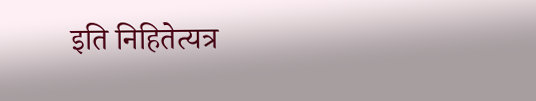इति निहितेत्यत्र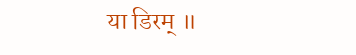या डिरम् ॥